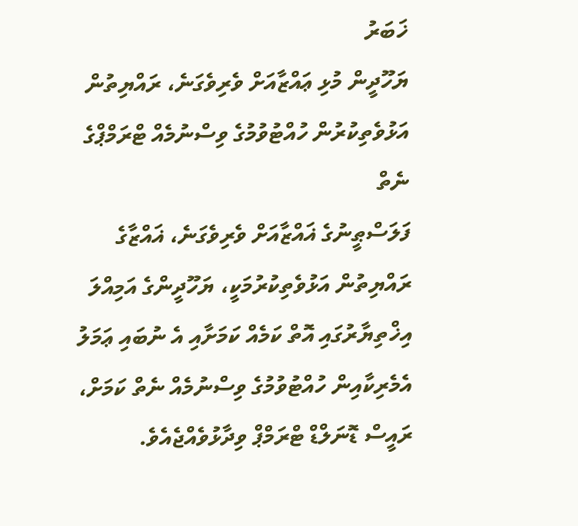ޚަބަރު
ޔަހޫދީން މުޅި ޢައްޒާއަށް ވެރިވެގަނެ، ރައްޔިތުން އަޅުވެތިކުރުން ހުއްޓުވުމުގެ ވިސްނުމެއް ޓްރަމްޕްގެ ނެތް
ފަލަސްޠީނުގެ ޣައްޒާއަށް ވެރިވެގަނެ، ޣައްޒާގެ ރައްޔިތުން އަޅުވެތިކުރުމަކީ، ޔަހޫދީންގެ އަމިއްލަ އިޚްތިޔާރުގައި އޮތް ކަމެއް ކަމަށާއި އެ ނުބައި ޢަމަލު އެމެރިކާއިން ހުއްޓުވުމުގެ ވިސްނުމެއް ނެތް ކަމަށް، ރައީސް ޑޮނަލްޑް ޓްރަމްޕް ވިދާޅުވެއްޖެއެވެ.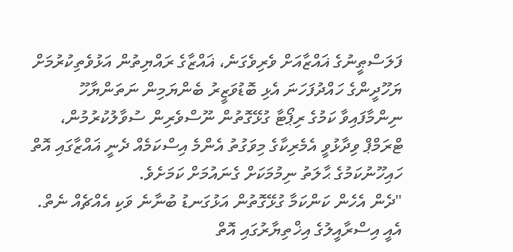ފަލަސްޠީނުގެ ޣައްޒާއަށް ވެރިވެގަނެ، ޣައްޒާގެ ރައްޔިތުން އަޅުވެތިކުރުމަށް ޔަހޫދީންގެ ހައްދުފަހަނަ އެޅި ބޮޑުވަޒީރު ބެންޔަމިން ނަތަންޔާހޫ ނިންމާފައިވާ ކަމުގެ ރިޕޯޓާ ގުޅޭގޮތުން ނޫސްވެރިން ސުވާލުކުރުމުން، ޓްރަމްޕް ވިދާޅުވީ އެމެރިކާގެ މިވަގުތު އެންމެ އިސްކަމެއް ދެނީ ޣައްޒާގައި އޮތް ހައިހޫނުކަމުގެ ޙާލަތު ނިމުމަކަށް ގެނައުމަށް ކަމަށެވެ.
"ދެން އެހެން ކަންކަމާ ގުޅޭގޮތުން އަޅުގަނޑު ބުނާނެ ވަކި އެއްޗެއް ނެތް. އެއީ އިސްރާއީލުގެ އިޚްތިޔާރުގައި އޮތް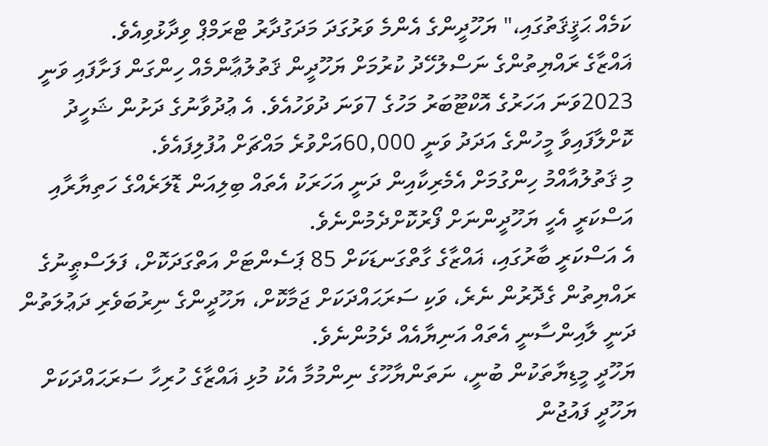ކަމެއް ޙަޤީޤަތުގައި،" ޔަހޫދީންގެ އެންމެ ވަރުގަދަ މަދަގުދާރު ޓްރަމްޕް ވިދާޅުވިއެވެ.
ޣައްޒާގެ ރައްޔިތުންގެ ނަސްލުހޭދު ކުރުމަށް ޔަހޫދީން ޤަތުލުޢާންމެއް ހިންގަން ފަށާފައި ވަނީ 2023ވަނަ އަހަރުގެ އޮކްޓޫބަރު މަހުގެ 7ވަނަ ދުވަހުއެވެ. އެ ޢުދުވާނުގެ ދަށުން ޝަހީދު ކޮށްލާފައިވާ މީހުންގެ އަދަދު ވަނީ 60,000އަށްވުރެ މައްޗަށް އުފުލިފައެވެ.
މި ޤަތުލުއާއްމު ހިންގުމަށް އެމެރިކާއިން ދަނީ އަހަރަކު އެތައް ބިލިއަން ޑޮލަރެއްގެ ހަތިޔާރާއި އަސްކަރީ އެހީ ޔަހޫދީންނަށް ފޯރުކޮށްދެމުންނެވެ.
އެ އަސްކަރީ ބާރުގައި، ޣައްޒާގެ ގާތްގަނޑަކަށް 85 ޕަސެންޓަށް އަތްގަދަކޮށް، ފަލަސްޠީނުގެ ރައްޔިތުން ގެދޮރުން ނެރެ، ވަކި ސަރަޙައްދަކަށް ޖަމާކޮށް، ޔަހޫދީންގެ ނިރުބަވެރި ދަޢުލަތުން ދަނީ ލާއިންސާނީ އެތައް އަނިޔާއެއް ދެމުންނެވެ.
ޔަހޫދީ މީޑިޔާތަކުން ބުނީ، ނަތަންޔާހޫގެ ނިންމުމާ އެކު މުޅި ޣައްޒާގެ ހުރިހާ ސަރަޙައްދަކަށް ޔަހޫދީ ފައުޖުން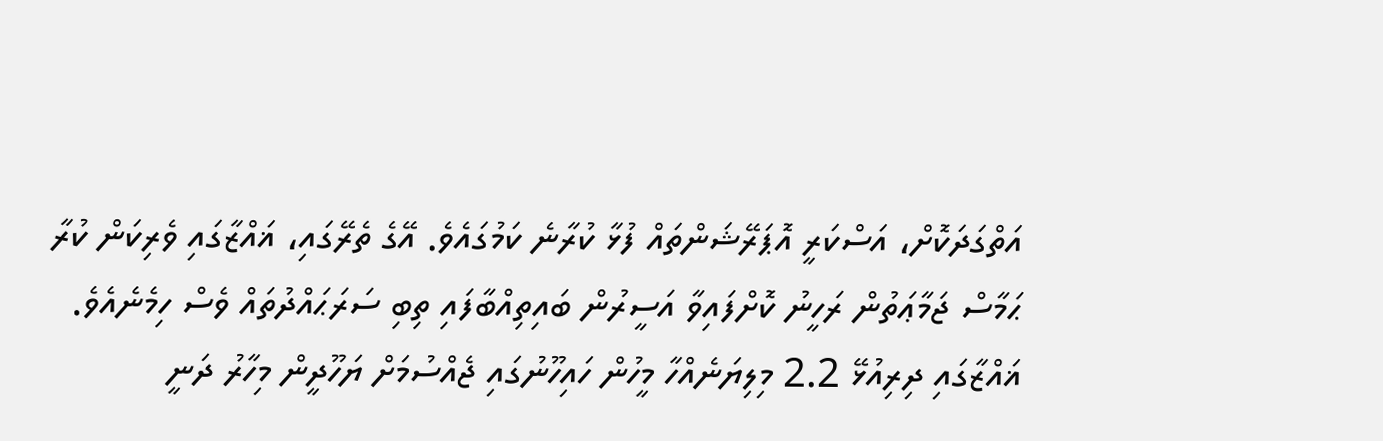އަތްގަދަކޮށް، އަސްކަރީ އޮޕަރޭޝަންތައް ފުޅާ ކުރާނެ ކަމުގައެވެ. އޭގެ ތެރޭގައި، ޣައްޒާގައި ވެރިކަން ކުރާ ޙަމާސް ޖަމާޢަތުން ރަހީނު ކޮށްފައިވާ އަސީރުން ބައިތިއްބާފައި ތިބި ސަރަޙައްދުތައް ވެސް ހިމެނެއެވެ.
ޣައްޒާގައި ދިރިއުޅޭ 2.2 މިލިޔަނެއްހާ މީހުން ހައިހޫނުގައި ޖެއްސުމަށް ޔަހޫދީން މިހާރު ދަނީ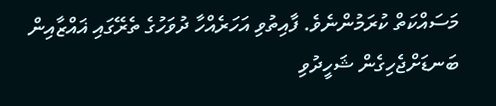މަސައްކަތް ކުރަމުންނެވެ. ފާއިތުވި އަހަރެއްހާ ދުވަހުގެ ތެރޭގައި ޣައްޒާއިން ބަނޑަށްޖެހިގެން ޝަހީދުވި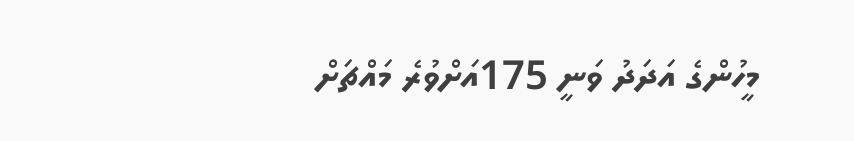މީހުންގެ އަދަދު ވަނީ 175އަށްވުރެ މައްޗަށް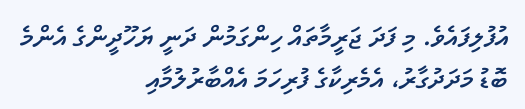އުފުލިފައެވެ. މި ފަދަ ޖަރީމާތައް ހިންގަމުން ދަނީ ޔަހޫދީންގެ އެންމެ ބޮޑު މަދަދުގާރު، އެމެރިކާގެ ފުރިހަމަ އެއްބާރުލުމާއި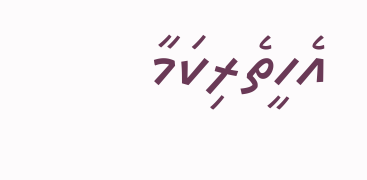އެހީތެރިކަމާ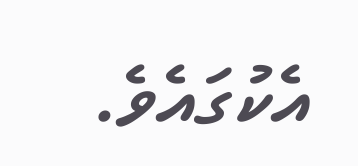އެކުގައެވެ.